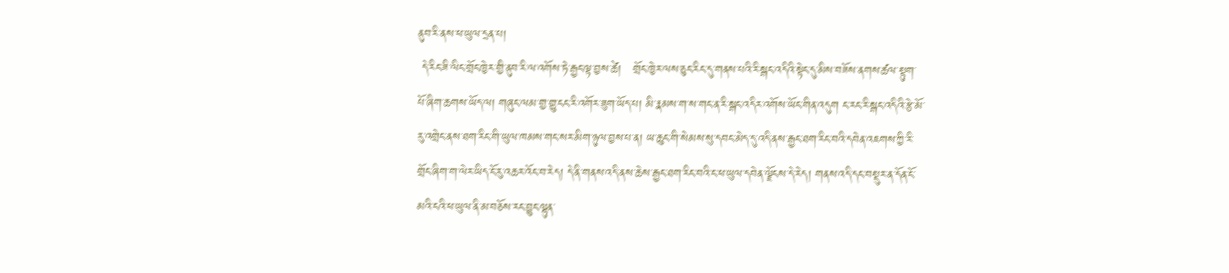ནུབ་རི་ནས་ཕ་ཡུལ་དྲན་པ།
 དེ་རིང་ཟི་ལིང་གྲོང་ཁྱེར་གྱི་ནུབ་རི་ལ་འགོས་ཏེ་རྒྱང་ལྟ་བྱས་ཚེ།   གྲོང་ཁྱེར་ལས་ཅུང་རིང་དུ་གནས་པའི་རི་སྒང་འདིའི་སྟེང་དུ་མིས་བཟོས་ནགས་ཚལ་སྟུག་པོ་ཞིག་ཆགས་ཡོད་ལ། གཞུང་ལམ་གྱ་གྱུ་ངང་རི་འགོར་ཟུག་ཡོད་པ། མི་རྣམས་ག་ས་གང་ན་རི་སྒང་འདིར་འགོས་ཡོང་གིན་འདུག ང་རང་རི་སྒང་འདིའི་རྩེ་མོ་རུ་འགྲེང་ནས་ཐག་རིང་གི་ཡུལ་ཁམས་གང་སར་མིག་ཉུལ་བྱས་པ་ན། ཡ་ཆུང་གི་སེམས་སུ་དབང་མེད་དུ་འདི་ནས་རྒྱང་ཐག་རིང་བའི་དབེན་འཇགས་ཀྱི་རི་གྲོང་ཞིག་ག་ལེར་ཡིད་ངོ་རུ་འཆར་འོང་བ་རེད། དེ་ནི་གནས་འདི་ནས་ཆེས་རྒྱང་ཐག་རིང་བའི་ང་ཕ་ཡུལ་དབེན་ལྗོངས་དེ་རེད། གནས་འདི་དང་བསྡུར་ན་དོན་ངོ་མའི་ངའི་ཕ་ཡུལ་ནི་མ་བཅོས་རང་བྱུང་ལྷུན་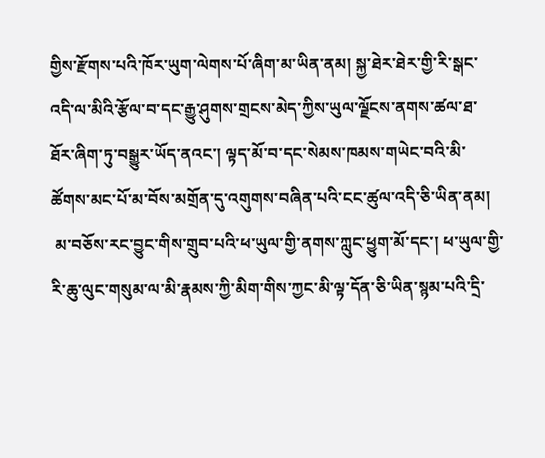གྱིས་རྫོགས་པའི་ཁོར་ཡུག་ལེགས་པོ་ཞིག་མ་ཡིན་ནམ། སྐྱ་ཐེར་ཐེར་གྱི་རི་སྒང་འདི་ལ་མིའི་རྩོལ་བ་དང་རྒྱུ་ཤུགས་གྲངས་མེད་ཀྱིས་ཡུལ་ལྗོངས་ནགས་ཚལ་ཐ་ཐོར་ཞིག་ཏུ་བསྒྱུར་ཡོད་ནའང་། ལྟད་མོ་བ་དང་སེམས་ཁམས་གཡེང་བའི་མི་ཚོགས་མང་པོ་མ་བོས་མགྲོན་དུ་འགུགས་བཞིན་པའི་ངང་ཚུལ་འདི་ཅི་ཡིན་ནམ།
 མ་བཅོས་རང་བྱུང་གིས་གྲུབ་པའི་ཕ་ཡུལ་གྱི་ནགས་ཀླུང་ཕྱུག་མོ་དང་། ཕ་ཡུལ་གྱི་རི་ཆུ་ལུང་གསུམ་ལ་མི་རྣམས་ཀྱི་མིག་གིས་ཀྱང་མི་ལྟ་དོན་ཅི་ཡིན་སྙམ་པའི་དྲི་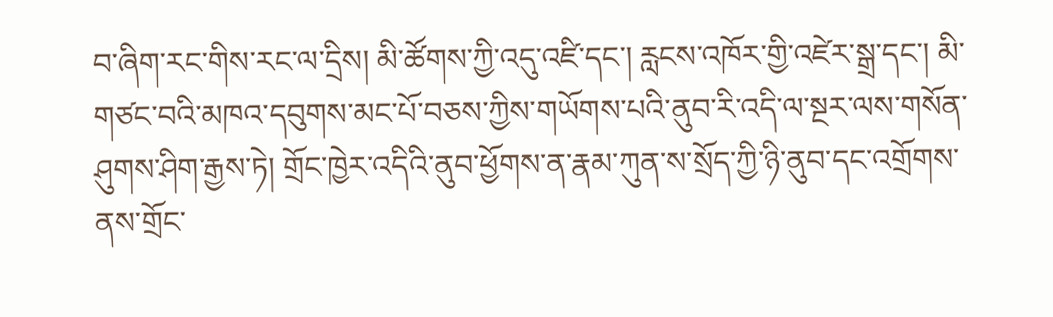བ་ཞིག་རང་གིས་རང་ལ་དྲིས། མི་ཚོགས་ཀྱི་འདུ་འཛི་དང་། རླངས་འཁོར་གྱི་འཛེར་སྒྲ་དང་། མི་གཙང་བའི་མཁའ་དབུགས་མང་པོ་བཅས་ཀྱིས་གཡོགས་པའི་ནུབ་རི་འདི་ལ་སྔར་ལས་གསོན་ཤུགས་ཤིག་རྒྱས་ཏེ། གྲོང་ཁྱེར་འདིའི་ནུབ་ཕྱོགས་ན་རྣམ་ཀུན་ས་སྲོད་ཀྱི་ཉི་ནུབ་དང་འགྲོགས་ནས་གྲོང་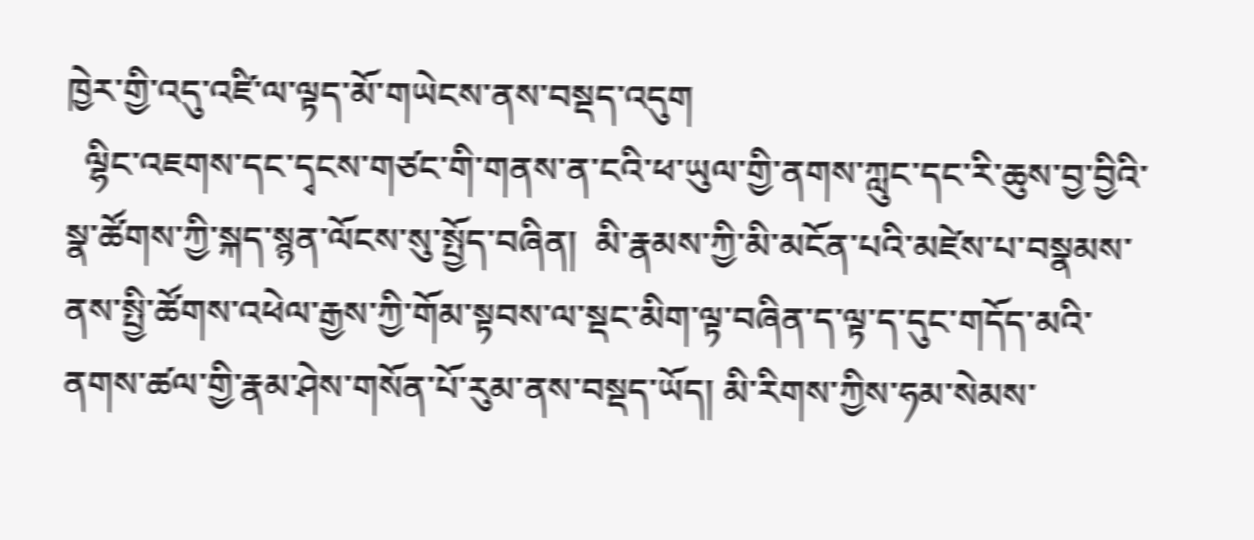ཁྱེར་གྱི་འདུ་འཛི་ལ་ལྟད་མོ་གཡེངས་ནས་བསྡད་འདུག
  ལྷིང་འཇགས་དང་དྭངས་གཙང་གི་གནས་ན་ངའི་ཕ་ཡུལ་གྱི་ནགས་ཀླུང་དང་རི་ཆུས་བྱ་བྱིའི་སྣ་ཚོགས་ཀྱི་སྐད་སྙན་ལོངས་སུ་སྤྱོད་བཞིན།  མི་རྣམས་ཀྱི་མི་མངོན་པའི་མཛེས་པ་བསྣམས་ནས་སྤྱི་ཚོགས་འཕེལ་རྒྱས་ཀྱི་གོམ་སྟབས་ལ་སྡང་མིག་ལྟ་བཞིན་ད་ལྟ་ད་དུང་གདོད་མའི་ནགས་ཚལ་གྱི་རྣམ་ཤེས་གསོན་པོ་རུམ་ནས་བསྡད་ཡོད། མི་རིགས་ཀྱིས་ཧམ་སེམས་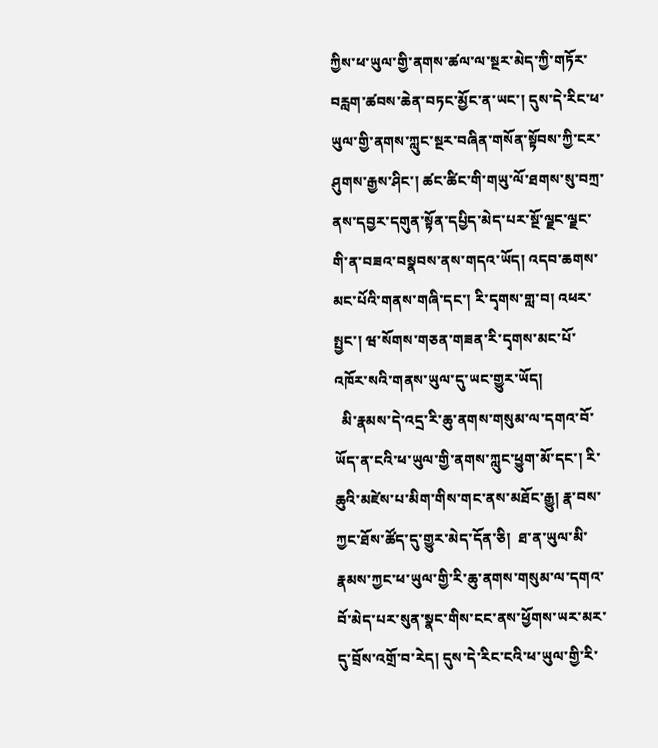ཀྱིས་ཕ་ཡུལ་གྱི་ནགས་ཚལ་ལ་སྔར་མེད་ཀྱི་གཏོར་བརླག་ཚབས་ཆེན་བཏང་མྱོང་ན་ཡང་། དུས་དེ་རིང་ཕ་ཡུལ་གྱི་ནགས་ཀླུང་སྔར་བཞིན་གསོན་སྟོབས་ཀྱི་ངར་ཤུགས་རྒྱས་ཤིང་། ཚང་ཚིང་གི་གཡུ་ལོ་ཐགས་སུ་བཀྲ་ནས་དབྱར་དགུན་སྟོན་དཔྱིད་མེད་པར་སྔོ་ལྗང་ལྗང་གི་ན་བཟའ་བསྣབས་ནས་གདའ་ཡོད། འདབ་ཆགས་མང་པོའི་གནས་གཞི་དང་། རི་དྭགས་གླ་བ། འཕར་སྤྱང་། ཝ་སོགས་གཅན་གཟན་རི་དྭགས་མང་པོ་འཁོར་སའི་གནས་ཡུལ་དུ་ཡང་གྱུར་ཡོད།
  མི་རྣམས་དེ་འདྲ་རི་ཆུ་ནགས་གསུམ་ལ་དགའ་བོ་ཡོད་ན་ངའི་ཕ་ཡུལ་གྱི་ནགས་ཀླུང་ཕྱུག་མོ་དང་། རི་ཆུའི་མཛེས་པ་མིག་གིས་གང་ནས་མཐོང་རྒྱུ། རྣ་བས་ཀྱང་ཐོས་ཚོད་དུ་གྱུར་མེད་དོན་ཅི།  ཐ་ན་ཡུལ་མི་རྣམས་ཀྱང་ཕ་ཡུལ་གྱི་རི་ཆུ་ནགས་གསུམ་ལ་དགའ་བོ་མེད་པར་སུན་སྣང་གིས་ངང་ནས་ཕྱོགས་ཡར་མར་དུ་བྲོས་འགྲོ་བ་རེད། དུས་དེ་རིང་ངའི་ཕ་ཡུལ་གྱི་རི་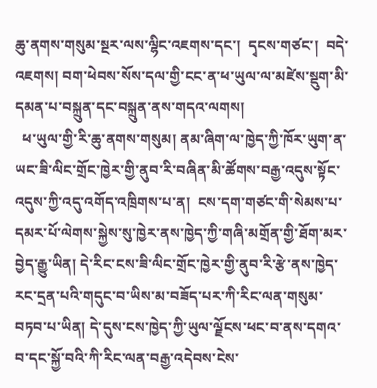ཆུ་ནགས་གསུམ་སྔར་ལས་ལྷིང་འཇགས་དང་།  དྭངས་གཙང་།  བདེ་འཇགས། བག་ཕེབས་སོས་དལ་གྱི་ངང་ན་ཕ་ཡུལ་ལ་མཛེས་སྡུག་མི་དམན་པ་བསྐྲུན་དང་བསྐྲུན་ནས་གདའ་ལགས།
  ཕ་ཡུལ་གྱི་རི་ཆུ་ནགས་གསུམ། ནམ་ཞིག་ལ་ཁྱེད་ཀྱི་ཁོར་ཡུག་ན་ཡང་ཟི་ལིང་གྲོང་ཁྱེར་གྱི་ནུབ་རི་བཞིན་མི་ཚོགས་བརྒྱ་འདུས་སྟོང་འདུས་ཀྱི་འདུ་འགོད་འཁྲིགས་པ་ན།  ངས་དག་གཙང་གི་སེམས་པ་དམར་པོ་ལེགས་སྐྱེས་སུ་ཁྱེར་ནས་ཁྱེད་ཀྱི་གཞི་མགྲོན་གྱི་ཐོག་མར་བྱེད་རྒྱུ་ཡིན། དེ་རིང་ངས་ཟི་ལིང་གྲོང་ཁྱེར་གྱི་ནུབ་རི་རྩེ་ནས་ཁྱེད་རང་དྲན་པའི་གདུང་བ་ཡིས་མ་བཟོད་པར་ཀི་རིང་ལན་གསུམ་བཏབ་པ་ཡིན། དེ་དུས་ངས་ཁྱེད་ཀྱི་ཡུལ་ལྗོངས་ཕང་བ་ནས་དགའ་བ་དང་སྐྱོ་བའི་ཀི་རིང་ལན་བརྒྱ་འདེབས་ངེས་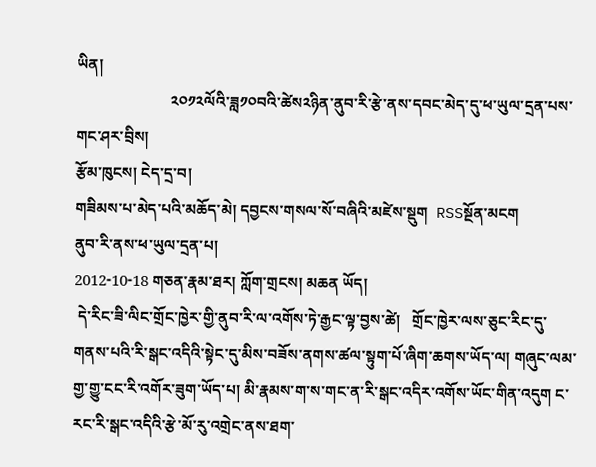ཡིན།
                        ༢༠༡༢ལོའི་ཟླ༡༠བའི་ཚེས༢ཉིན་ནུབ་རི་རྩེ་ནས་དབང་མེད་དུ་ཕ་ཡུལ་དྲན་པས་གང་ཤར་བྲིས།
རྩོམ་ཁུངས། ངེད་དྲ་བ།
གཟིམས་པ་མེད་པའི་མཆོད་མེ། དབྱངས་གསལ་སོ་བཞིའི་མཛེས་སྡུག  RSSསྔོན་མངག
ནུབ་རི་ནས་ཕ་ཡུལ་དྲན་པ།
2012-10-18 གཅན་རྣམ་ཐར། ཀློག་གྲངས། མཆན ཡོད།
 དེ་རིང་ཟི་ལིང་གྲོང་ཁྱེར་གྱི་ནུབ་རི་ལ་འགོས་ཏེ་རྒྱང་ལྟ་བྱས་ཚེ།   གྲོང་ཁྱེར་ལས་ཅུང་རིང་དུ་གནས་པའི་རི་སྒང་འདིའི་སྟེང་དུ་མིས་བཟོས་ནགས་ཚལ་སྟུག་པོ་ཞིག་ཆགས་ཡོད་ལ། གཞུང་ལམ་གྱ་གྱུ་ངང་རི་འགོར་ཟུག་ཡོད་པ། མི་རྣམས་ག་ས་གང་ན་རི་སྒང་འདིར་འགོས་ཡོང་གིན་འདུག ང་རང་རི་སྒང་འདིའི་རྩེ་མོ་རུ་འགྲེང་ནས་ཐག་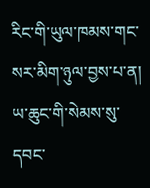རིང་གི་ཡུལ་ཁམས་གང་སར་མིག་ཉུལ་བྱས་པ་ན། ཡ་ཆུང་གི་སེམས་སུ་དབང་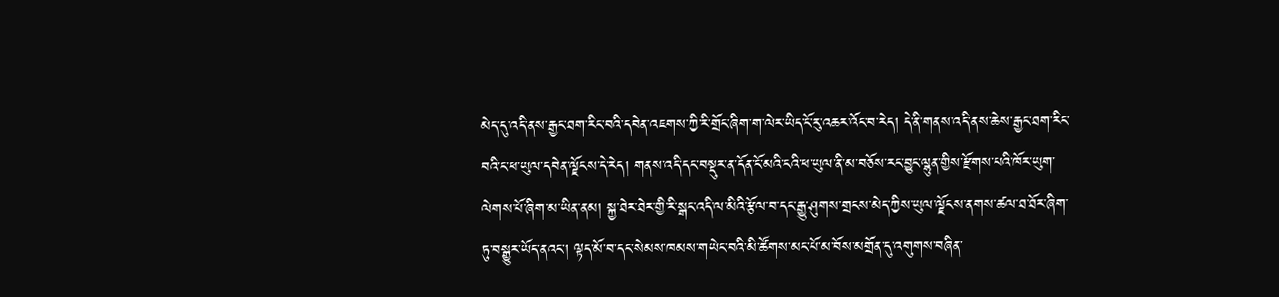མེད་དུ་འདི་ནས་རྒྱང་ཐག་རིང་བའི་དབེན་འཇགས་ཀྱི་རི་གྲོང་ཞིག་ག་ལེར་ཡིད་ངོ་རུ་འཆར་འོང་བ་རེད། དེ་ནི་གནས་འདི་ནས་ཆེས་རྒྱང་ཐག་རིང་བའི་ང་ཕ་ཡུལ་དབེན་ལྗོངས་དེ་རེད། གནས་འདི་དང་བསྡུར་ན་དོན་ངོ་མའི་ངའི་ཕ་ཡུལ་ནི་མ་བཅོས་རང་བྱུང་ལྷུན་གྱིས་རྫོགས་པའི་ཁོར་ཡུག་ལེགས་པོ་ཞིག་མ་ཡིན་ནམ། སྐྱ་ཐེར་ཐེར་གྱི་རི་སྒང་འདི་ལ་མིའི་རྩོལ་བ་དང་རྒྱུ་ཤུགས་གྲངས་མེད་ཀྱིས་ཡུལ་ལྗོངས་ནགས་ཚལ་ཐ་ཐོར་ཞིག་ཏུ་བསྒྱུར་ཡོད་ནའང་། ལྟད་མོ་བ་དང་སེམས་ཁམས་གཡེང་བའི་མི་ཚོགས་མང་པོ་མ་བོས་མགྲོན་དུ་འགུགས་བཞིན་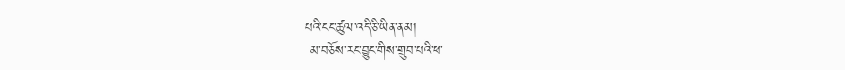པའི་ངང་ཚུལ་འདི་ཅི་ཡིན་ནམ།
 མ་བཅོས་རང་བྱུང་གིས་གྲུབ་པའི་ཕ་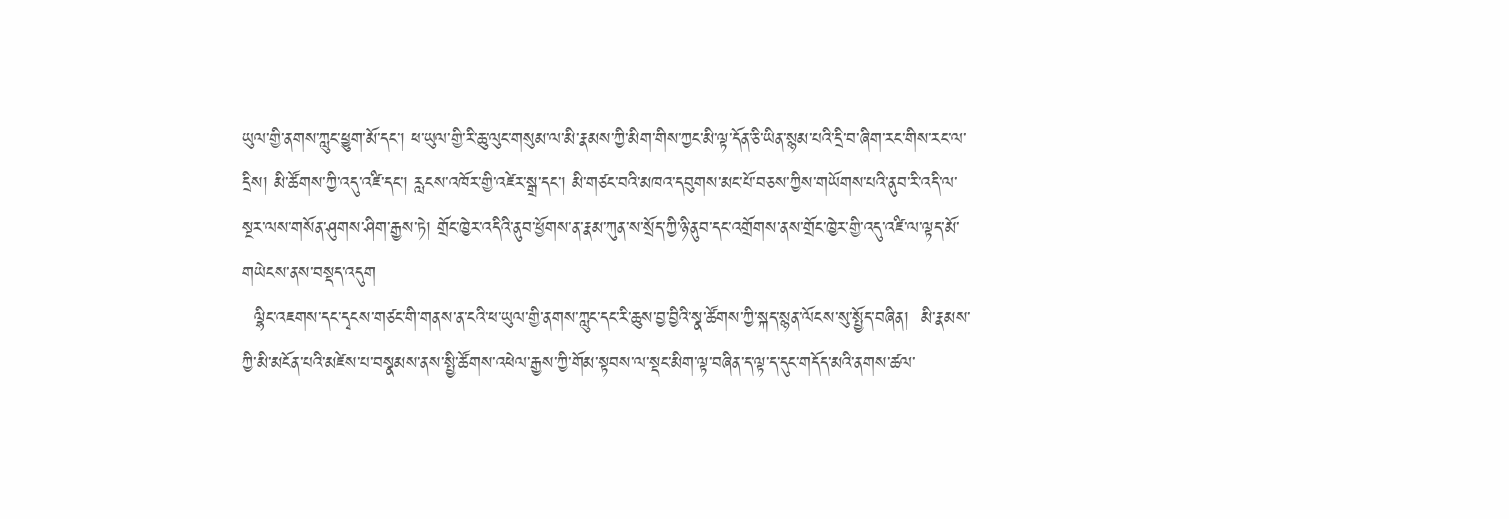ཡུལ་གྱི་ནགས་ཀླུང་ཕྱུག་མོ་དང་། ཕ་ཡུལ་གྱི་རི་ཆུ་ལུང་གསུམ་ལ་མི་རྣམས་ཀྱི་མིག་གིས་ཀྱང་མི་ལྟ་དོན་ཅི་ཡིན་སྙམ་པའི་དྲི་བ་ཞིག་རང་གིས་རང་ལ་དྲིས། མི་ཚོགས་ཀྱི་འདུ་འཛི་དང་། རླངས་འཁོར་གྱི་འཛེར་སྒྲ་དང་། མི་གཙང་བའི་མཁའ་དབུགས་མང་པོ་བཅས་ཀྱིས་གཡོགས་པའི་ནུབ་རི་འདི་ལ་སྔར་ལས་གསོན་ཤུགས་ཤིག་རྒྱས་ཏེ། གྲོང་ཁྱེར་འདིའི་ནུབ་ཕྱོགས་ན་རྣམ་ཀུན་ས་སྲོད་ཀྱི་ཉི་ནུབ་དང་འགྲོགས་ནས་གྲོང་ཁྱེར་གྱི་འདུ་འཛི་ལ་ལྟད་མོ་གཡེངས་ནས་བསྡད་འདུག
  ལྷིང་འཇགས་དང་དྭངས་གཙང་གི་གནས་ན་ངའི་ཕ་ཡུལ་གྱི་ནགས་ཀླུང་དང་རི་ཆུས་བྱ་བྱིའི་སྣ་ཚོགས་ཀྱི་སྐད་སྙན་ལོངས་སུ་སྤྱོད་བཞིན།  མི་རྣམས་ཀྱི་མི་མངོན་པའི་མཛེས་པ་བསྣམས་ནས་སྤྱི་ཚོགས་འཕེལ་རྒྱས་ཀྱི་གོམ་སྟབས་ལ་སྡང་མིག་ལྟ་བཞིན་ད་ལྟ་ད་དུང་གདོད་མའི་ནགས་ཚལ་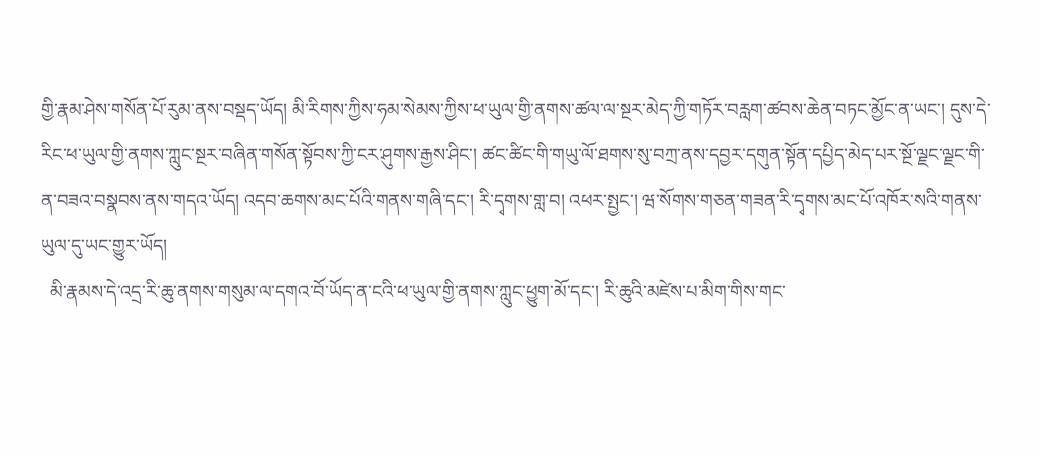གྱི་རྣམ་ཤེས་གསོན་པོ་རུམ་ནས་བསྡད་ཡོད། མི་རིགས་ཀྱིས་ཧམ་སེམས་ཀྱིས་ཕ་ཡུལ་གྱི་ནགས་ཚལ་ལ་སྔར་མེད་ཀྱི་གཏོར་བརླག་ཚབས་ཆེན་བཏང་མྱོང་ན་ཡང་། དུས་དེ་རིང་ཕ་ཡུལ་གྱི་ནགས་ཀླུང་སྔར་བཞིན་གསོན་སྟོབས་ཀྱི་ངར་ཤུགས་རྒྱས་ཤིང་། ཚང་ཚིང་གི་གཡུ་ལོ་ཐགས་སུ་བཀྲ་ནས་དབྱར་དགུན་སྟོན་དཔྱིད་མེད་པར་སྔོ་ལྗང་ལྗང་གི་ན་བཟའ་བསྣབས་ནས་གདའ་ཡོད། འདབ་ཆགས་མང་པོའི་གནས་གཞི་དང་། རི་དྭགས་གླ་བ། འཕར་སྤྱང་། ཝ་སོགས་གཅན་གཟན་རི་དྭགས་མང་པོ་འཁོར་སའི་གནས་ཡུལ་དུ་ཡང་གྱུར་ཡོད།
  མི་རྣམས་དེ་འདྲ་རི་ཆུ་ནགས་གསུམ་ལ་དགའ་བོ་ཡོད་ན་ངའི་ཕ་ཡུལ་གྱི་ནགས་ཀླུང་ཕྱུག་མོ་དང་། རི་ཆུའི་མཛེས་པ་མིག་གིས་གང་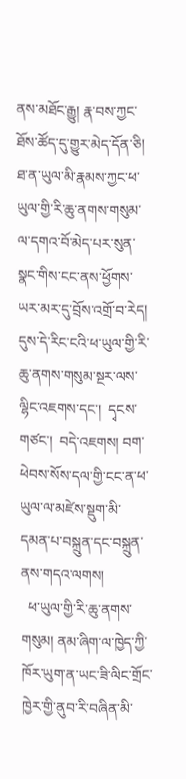ནས་མཐོང་རྒྱུ། རྣ་བས་ཀྱང་ཐོས་ཚོད་དུ་གྱུར་མེད་དོན་ཅི།  ཐ་ན་ཡུལ་མི་རྣམས་ཀྱང་ཕ་ཡུལ་གྱི་རི་ཆུ་ནགས་གསུམ་ལ་དགའ་བོ་མེད་པར་སུན་སྣང་གིས་ངང་ནས་ཕྱོགས་ཡར་མར་དུ་བྲོས་འགྲོ་བ་རེད། དུས་དེ་རིང་ངའི་ཕ་ཡུལ་གྱི་རི་ཆུ་ནགས་གསུམ་སྔར་ལས་ལྷིང་འཇགས་དང་།  དྭངས་གཙང་།  བདེ་འཇགས། བག་ཕེབས་སོས་དལ་གྱི་ངང་ན་ཕ་ཡུལ་ལ་མཛེས་སྡུག་མི་དམན་པ་བསྐྲུན་དང་བསྐྲུན་ནས་གདའ་ལགས།
  ཕ་ཡུལ་གྱི་རི་ཆུ་ནགས་གསུམ། ནམ་ཞིག་ལ་ཁྱེད་ཀྱི་ཁོར་ཡུག་ན་ཡང་ཟི་ལིང་གྲོང་ཁྱེར་གྱི་ནུབ་རི་བཞིན་མི་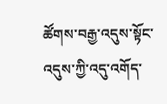ཚོགས་བརྒྱ་འདུས་སྟོང་འདུས་ཀྱི་འདུ་འགོད་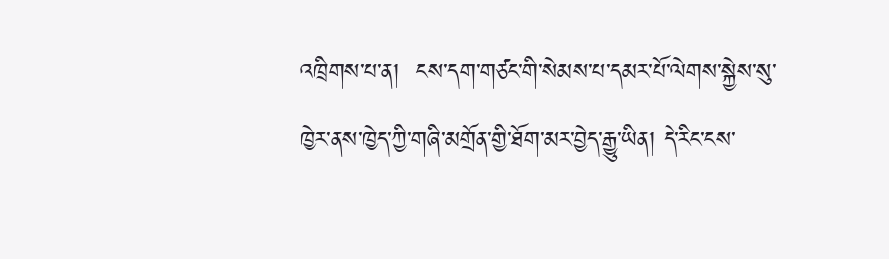འཁྲིགས་པ་ན།  ངས་དག་གཙང་གི་སེམས་པ་དམར་པོ་ལེགས་སྐྱེས་སུ་ཁྱེར་ནས་ཁྱེད་ཀྱི་གཞི་མགྲོན་གྱི་ཐོག་མར་བྱེད་རྒྱུ་ཡིན། དེ་རིང་ངས་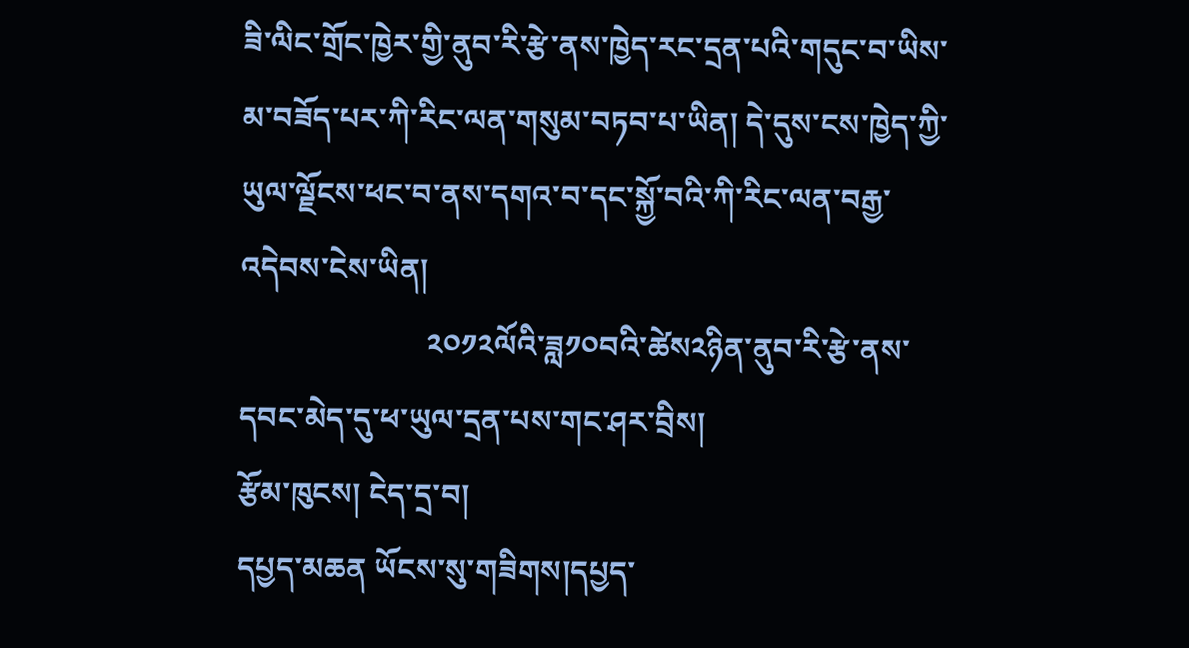ཟི་ལིང་གྲོང་ཁྱེར་གྱི་ནུབ་རི་རྩེ་ནས་ཁྱེད་རང་དྲན་པའི་གདུང་བ་ཡིས་མ་བཟོད་པར་ཀི་རིང་ལན་གསུམ་བཏབ་པ་ཡིན། དེ་དུས་ངས་ཁྱེད་ཀྱི་ཡུལ་ལྗོངས་ཕང་བ་ནས་དགའ་བ་དང་སྐྱོ་བའི་ཀི་རིང་ལན་བརྒྱ་འདེབས་ངེས་ཡིན།
                        ༢༠༡༢ལོའི་ཟླ༡༠བའི་ཚེས༢ཉིན་ནུབ་རི་རྩེ་ནས་དབང་མེད་དུ་ཕ་ཡུལ་དྲན་པས་གང་ཤར་བྲིས།
རྩོམ་ཁུངས། ངེད་དྲ་བ།
དཔྱད་མཆན ཡོངས་སུ་གཟིགས།དཔྱད་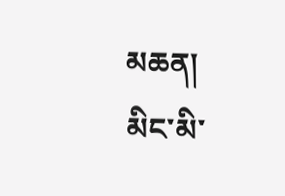མཆན།
མིང་མི་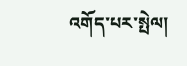འགོད་པར་སྤེལ།